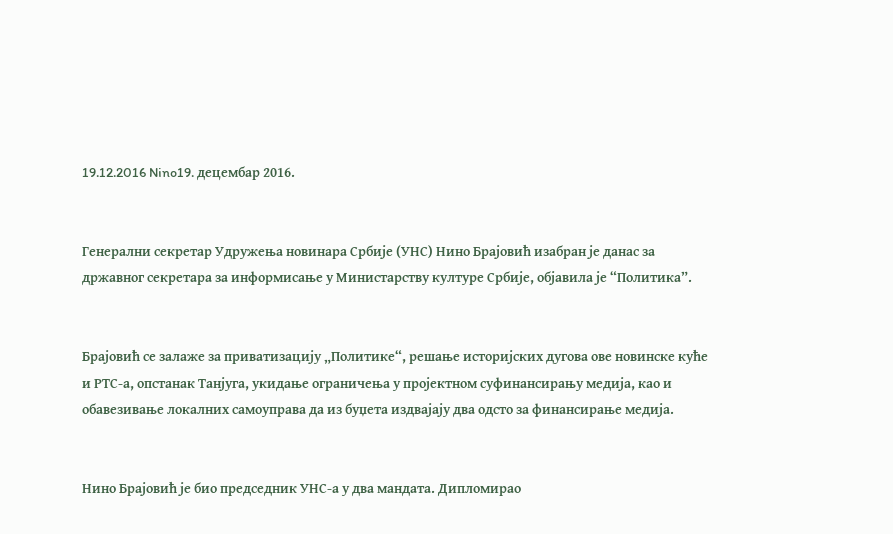19.12.2016 Nino19. децембар 2016.


Генерални секретар Удружења новинара Србије (УНС) Нино Брајовић изабран је данас за државног секретара за информисање у Министарству културе Србије, објавила је “Политика”.


Брајовић се залаже за приватизацију „Политике“, решање историјских дугова ове новинске куће и РТС-а, опстанак Танјуга, укидање ограничења у пројектном суфинансирању медија, као и обавезивање локалних самоуправа да из буџета издвајају два одсто за финансирање медија.


Нино Брајовић је био председник УНС-а у два мандата. Дипломирао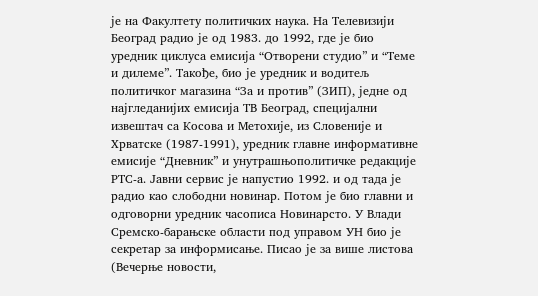је на Факултету политичких наука. На Телевизији Београд радио је од 1983. до 1992, где је био уредник циклуса емисија “Отворени студио” и “Теме и дилеме”. Такође, био је уредник и водитељ политичког магазина “За и против” (ЗИП), једне од најгледанијих емисија ТВ Београд, специјални извештач са Косова и Метохије, из Словеније и Хрватске (1987-1991), уредник главне информативне емисије “Дневник” и унутрашњополитичке редакције РТС-а. Јавни сервис је напустио 1992. и од тада је радио као слободни новинар. Потом је био главни и одговорни уредник часописа Новинарсто. У Влади Сремско-барањске области под управом УН био је секретар за информисање. Писао је за више листова (Вечерње новости,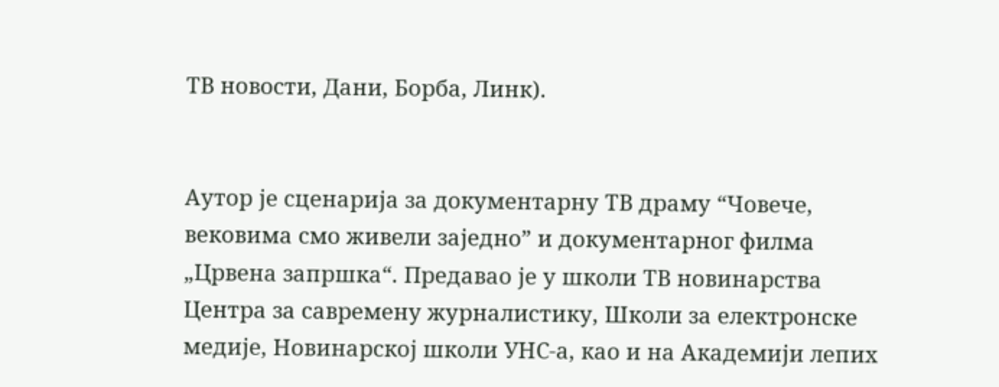ТВ новости, Дани, Борба, Линк).


Аутор је сценарија за документарну ТВ драму “Човече, вековима смо живели заједно” и документарног филма „Црвена запршка“. Предавао је у школи ТВ новинарства Центра за савремену журналистику, Школи за електронске медије, Новинарској школи УНС-а, као и на Академији лепих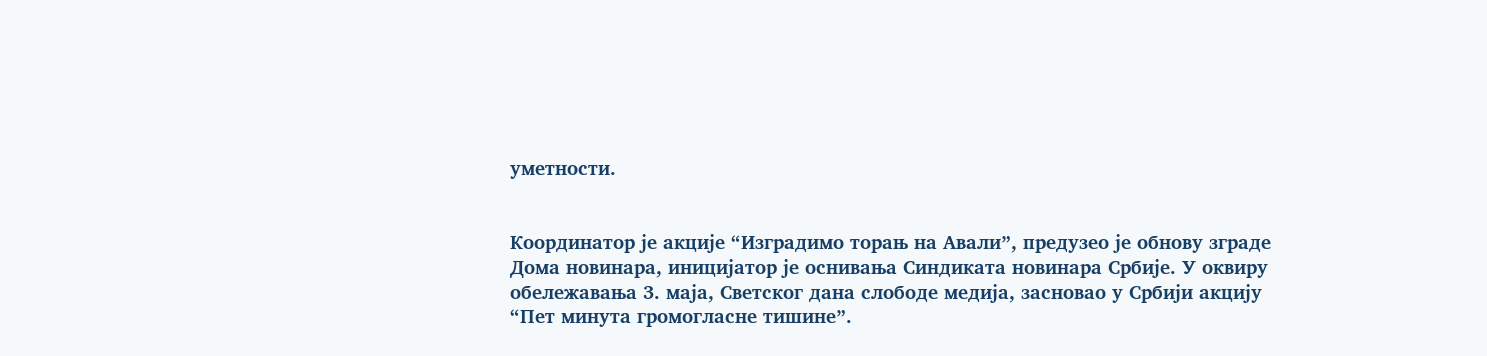уметности.


Координатор је акције “Изградимо торањ на Авали”, предузео је обнову зграде Дома новинара, иницијатор је оснивања Синдиката новинара Србије. У оквиру обележавања 3. маја, Светског дана слободе медија, засновао у Србији акцију “Пет минута громогласне тишине”.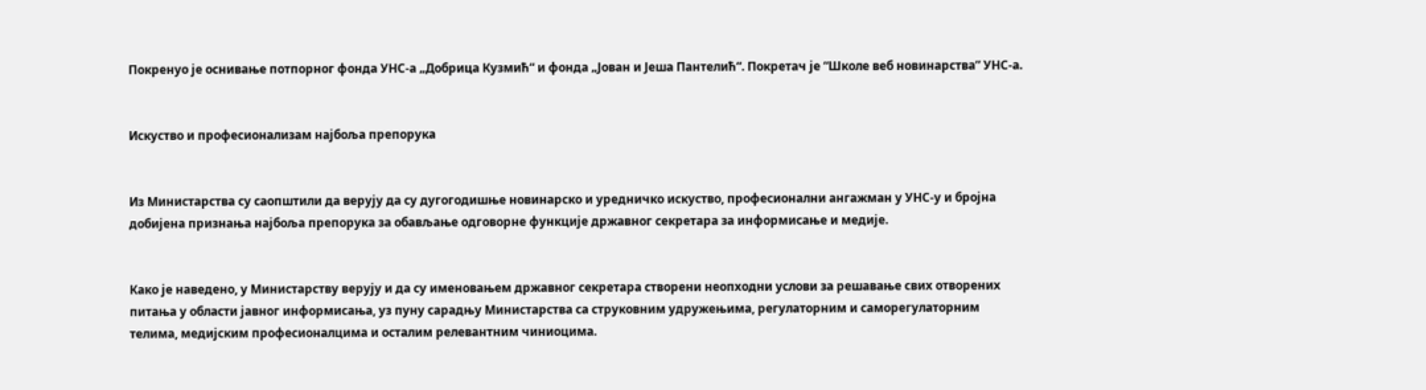Покренуо је оснивање потпорног фонда УНС-а „Добрица Кузмић“ и фонда „Јован и Јеша Пантелић“. Покретач је “Школе веб новинарства” УНС-а.


Искуство и професионализам најбоља препорука


Из Министарства су саопштили да верују да су дугогодишње новинарско и уредничко искуство, професионални ангажман у УНС-у и бројна добијена признања најбоља препорука за обављање одговорне функције државног секретара за информисање и медије.


Како је наведено, у Министарству верују и да су именовањем државног секретара створени неопходни услови за решавање свих отворених питања у области јавног информисања, уз пуну сарадњу Министарства са струковним удружењима, регулаторним и саморегулаторним телима, медијским професионалцима и осталим релевантним чиниоцима.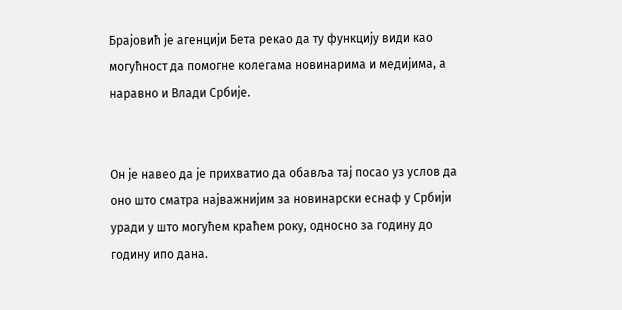Брајовић је агенцији Бета рекао да ту функцију види као могућност да помогне колегама новинарима и медијима, а наравно и Влади Србије.


Он је навео да је прихватио да обавља тај посао уз услов да оно што сматра најважнијим за новинарски еснаф у Србији уради у што могућем краћем року, односно за годину до годину ипо дана.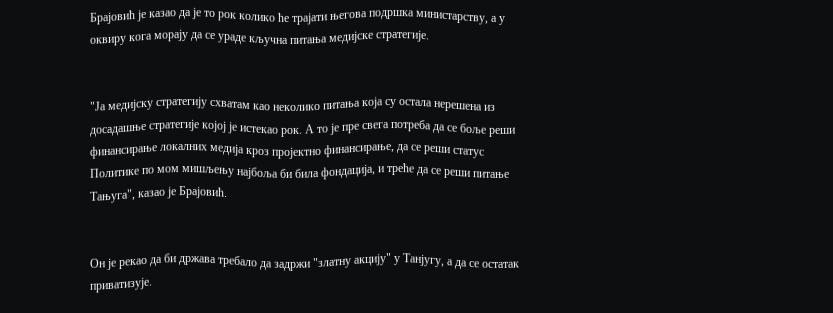Брајовић је казао да је то рок колико ће трајати његова подршка министарству, а у оквиру кога морају да се ураде кључна питања медијске стратегије.


"Ја медијску стратегију схватам као неколико питања која су остала нерешена из досадашње стратегије којој је истекао рок. А то је пре свега потреба да се боље реши финансирање локалних медија кроз пројектно финансирање, да се реши статус Политике по мом мишљењу најбоља би била фондација, и треће да се реши питање Тањуга", казао је Брајовић.


Он је рекао да би држава требало да задржи "златну акцију" у Танјугу, а да се остатак приватизује.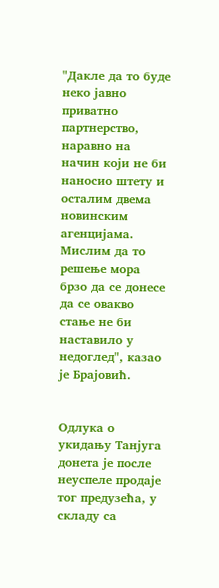"Дакле да то буде неко јавно приватно партнерство, наравно на начин који не би наносио штету и осталим двема новинским агенцијама. Мислим да то решење мора брзо да се донесе да се овакво стање не би наставило у недоглед", казао је Брајовић.


Одлука о укидању Танјуга донета је после неуспеле продаје тог предузећа, у складу са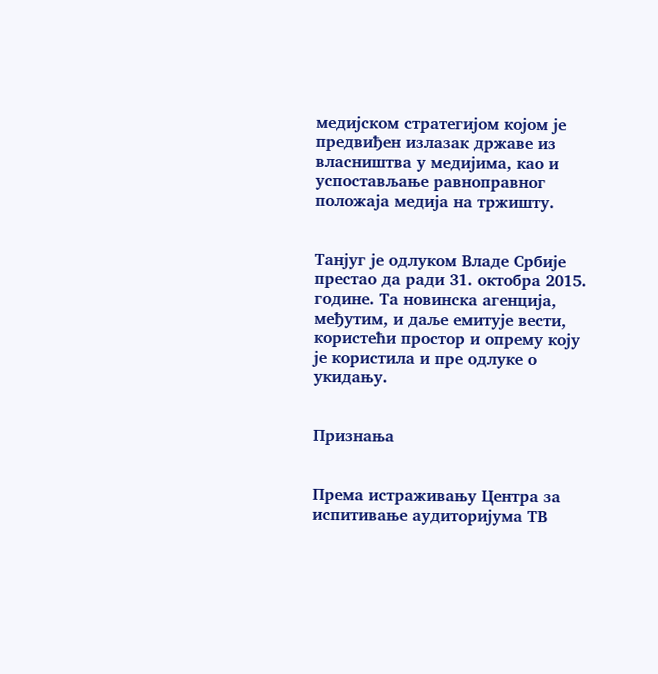медијском стратегијом којом је предвиђен излазак државе из власништва у медијима, као и успостављање равноправног положаја медија на тржишту.


Танјуг је одлуком Владе Србије престао да ради 31. октобра 2015. године. Та новинска агенција, међутим, и даље емитује вести, користећи простор и опрему коју је користила и пре одлуке о укидању.


Признања


Према истраживању Центра за испитивање аудиторијума ТВ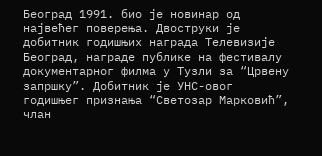Београд 1991. био је новинар од највећег поверења. Двоструки је добитник годишњих награда Телевизије Београд, награде публике на фестивалу документарног филма у Тузли за “Црвену запршку”. Добитник је УНС-овог годишњег признања “Светозар Марковић”, члан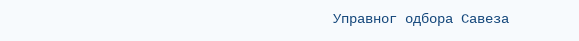Управног одбора Савеза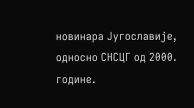новинара Југославије, односно СНСЦГ од 2000. године.